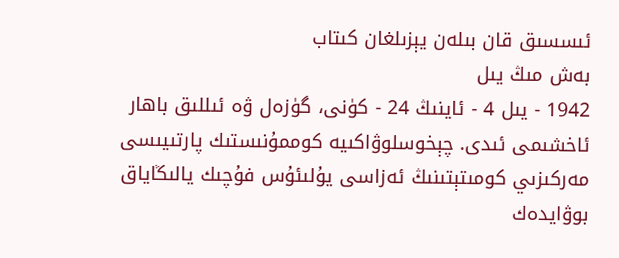ئىسسىق قان بىلەن يېزىلغان كىتاب
بەش مىڭ يىل
1942 - يىل 4 - ئاينىڭ 24 - كۈنى، گۈزەل ۋە ئىللىق باھار ئاخشىمى ئىدى. چېخوسلوۋاكىيە كوممۇنىستىك پارتىيىسى مەركىزىي كومىتېتىنىڭ ئەزاسى يۇلىئۇس فۇچىك يالىڭاياق بوۋايدەك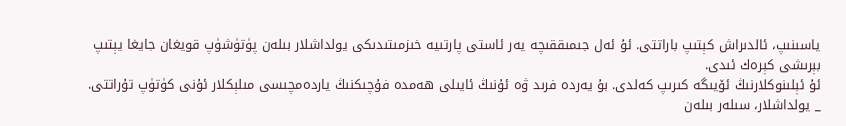ياسىنىپ، ئالدىراش كېتىپ باراتتى. ئۇ ئەل جىمىققىچە يەر ئاستى پارتىيە خىزمىتىدىكى يولداشلار بىلەن پۈتۈشۈپ قويغان جايغا يېتىپ بېرىشى كېرەك ئىدى.
ئۇ ئېلىنوكلارنىڭ ئۆيىگە كىرىپ كەلدى. بۇ يەردە فرىد ۋە ئۇنىڭ ئايىلى ھەمدە فۇچىكنىڭ ياردەمچىسى مىلېكلار ئۇنى كۈتۈپ تۇراتتى.
_ يولداشلار، سىلەر بىلەن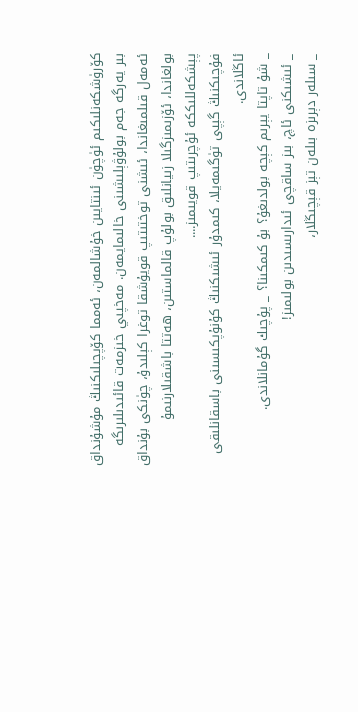كۆرۈشكەنلىكىم ئۈچۈن ئىنتايىن خۇشالمەن، ئەمما كۆپچىلىكنىڭ مۇشۇنداق بىر يەرگە جەم بولۇۋېلىشىنى خالىمايمەن. مەخپىي خىزمەت قائىدىلىرىگە ئەمەل قىلمىغاندا، ئىشنى توختىتىپ قويۇشقا توغرا كېلىدۇ، چۈنكى بۇنداق بولغاندا، ئۆزىمىزگىلا زىيانلىق بولۇپ قالماستىن، ھەتتا باشقىلارنىمۇ پېشكەللىككە ئۇچرىتىپ قويىمىز....
فۇچىكنىڭ گېپى تۈگىمەيلا، كىمدۇر ئىشىكنىڭ كۇنۇپكىسىنى باسقانلىقى ئاڭلاندى.
_ شۇ تاپتا يېرىم كېچە بولدىغۇ؟ بۇ كىمكىنا؟ _ پۇچىك گۇمانلاندى.
_ ئىشىكنى ئاچ، بىز ساقچى ئىدارىسىدىن بولىمىز!
_ سىلەر دېرىزە بىلەن تېز قېچىڭلار،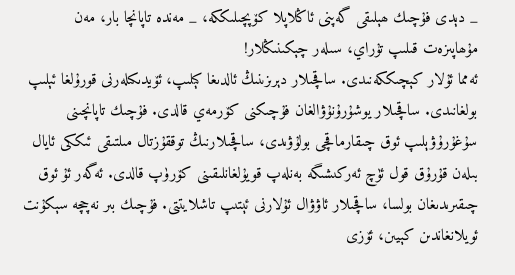_ دېدى فۇچىك ھېلىقى گەپنى ئاڭلاپلا كۆپچىلىككە، _ مەندە تاپانچا بار، مەن مۇھاپىزەت قىلىپ تۇراي، سىلەر چېكىنىڭلار!
ئەمما ئۇلار كېچىككەنىدى. ساقچىلار دېرىزىنىڭ ئالدىغا كېلىپ، ئۆيدىكىلەرنى قورۇلغا ئېلىپ بولغانىدى. ساقچىلار يوشۇرۇنۇۋالغان فۇچىكنى كۆرمەي قالدى. فۇچىك تاپانچىنى سۇغۇرۇۋېلىپ ئوق چىقارماقچى بولۇۋىدى، ساقچىلارنىڭ توققۇزتال مىلتىقى ئىككى ئايال بىلەن قۇرۇق قول ئۈچ ئەركىشىگە بەنلەپ قويۇلغانلىقىنى كۆرۈپ قالدى. ئەگەر ئۇ ئوق چىقىرىدىغان بولسا، ساقچىلار ئاۋۋال ئۇلارنى ئېتىپ تاشلايتتى. فۇچىك بىر نەچچە سېكۇنت ئويلانغاندىن كېيىن، ئۆزى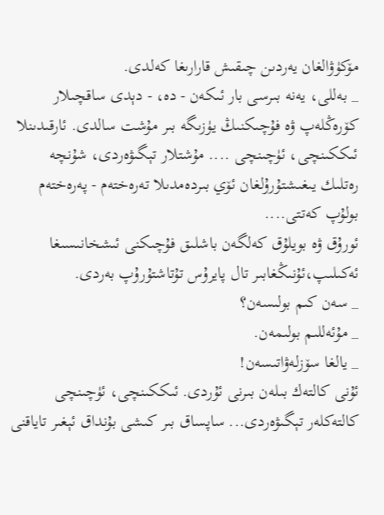مۆكۈۋالغان يەردىن چىقىش قارارىغا كەلدى.
_ بەللى، يەنە بىرسى بار ئىكەن - دە، - دېدى ساقچىلار كۆرەڭلەپ ۋە فۇچىكنىڭ يۈزىگە بىر مۇشت سالدى. ئارقىدىنلا ئىككىنچى، ئۈچىنچى .... مۇشتلار تېگىۋەردى، شۇنچە رەتلىك يىغىشتۇرۇلغان ئۆي بىردەمدىلا تەرەختەم - پەرەختەم بولۇپ كەتتى....
ئورۇق ۋە بويلۇق كەلگەن باشلىق فۇچىكنى ئىشخانىسىغا ئەكىلىپ،ئۇنىڭغابىر تال پايرۇس تۇتاشتۇرۇپ بەردى.
_ سەن كىم بولىسەن؟
_ مۇئەللىم بولىمەن.
_ يالغا سۆزلەۋاتىسەن!
ئۇنى كالتەك بىلەن بىرنى ئۇردى. ئىككىنچى، ئۈچىنچى كالتەكلەر تېگىۋەردى... ساپساق بىر كىشى بۇنداق ئېغىر تاياقنى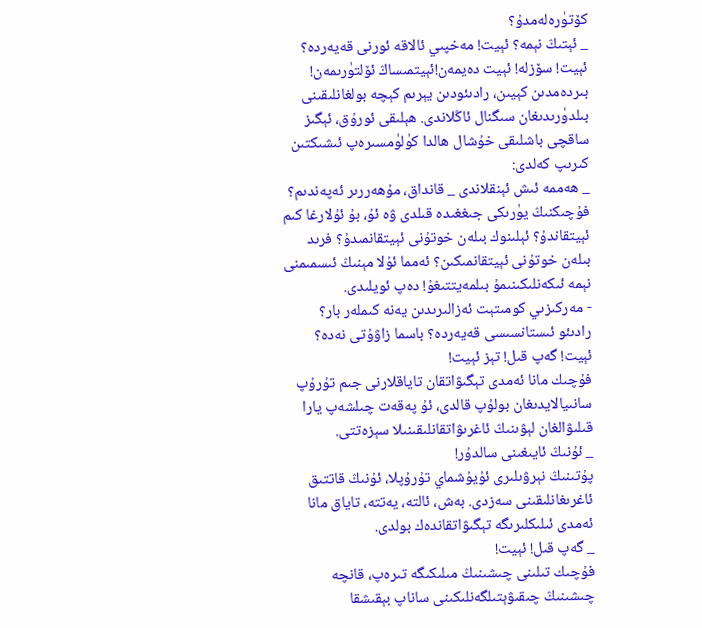كۆتۈرەلەمدۇ؟
_ ئېتىڭ نېمە؟ ئېيت! مەخپىي ئالاقە ئورنى قەيەردە؟ ئېيت! سۆزلە! ئېيت دەيمەن!ئېيتمىساڭ ئۆلتۈرىمەن!
بىردەمدىن كېيىن، رادىئودىن يېرىم كېچە بولغانلىقىنى بىلدۈرىدىغان سىگنال ئاڭلاندى. ھېلىقى ئورۇق، ئېگىز ساقچى باشلىقى خۇشال ھالدا كۈلۈمسىرەپ ئىشىكتىن كىرىپ كەلدى:
_ ھەممە ئىش ئېنقلاندى _ قانداق، مۇھەررىر ئەپەندىم؟
فۇچىكنىڭ يۈرىكى جىغغىدە قىلدى ۋە ئۇ، بۇ ئۇلارغا كىم ئېيتقاندۇ؟ ئېلىنوك بىلەن خوتۇنى ئېيتقانمىدۇ؟ فرىد بىلەن خوتۇنى ئېيتقانمىكىن؟ ئەمما ئۇلا مېنىڭ ئىسمىمنى نېمە ئىكەنلىكىنىمۇ بىلمەيتتىغۇ! دەپ ئويلىدى.
- مەركىزىي كومىتېت ئەزالىرىدىن يەنە كىملەر بار؟ رادىئو ئىستانسىسى قەيەردە؟ باسما زاۋۇتى نەدە؟ ئېيت! گەپ قىل! تېز ئېيت!
فۇچىك مانا ئەمدى تېگىۋاتقان تاياقلارنى جىم تۇرۇپ سانىيالايدىغان بولۇپ قالدى، ئۇ پەقەت چىلشەپ يارا قىلىۋالغان لېۋىنىڭ ئاغرىۋاتقانلىقىنىلا سېزەتتى.
_ ئۇنىڭ ئايىغىنى سالدۇر!
پۇتىنىڭ نېرۋىلىرى ئۇيۇشماي تۇرۇپلا، ئۇنىڭ قاتتىق ئاغرىغانلىقىنى سەزدى. بەش، ئالتە، يەتتە، تاياق مانا ئەمدى ئىلىكلىرىگە تېگىۋاتقاندەك بولدى.
_ گەپ قىل! ئېيت!
فۇچىك تىلىنى چىشىنىڭ مىلىكىگە تىرەپ، قانچە چىشىنىڭ چىقىۋېتىلگەنلىكىنى ساناپ بېقىشقا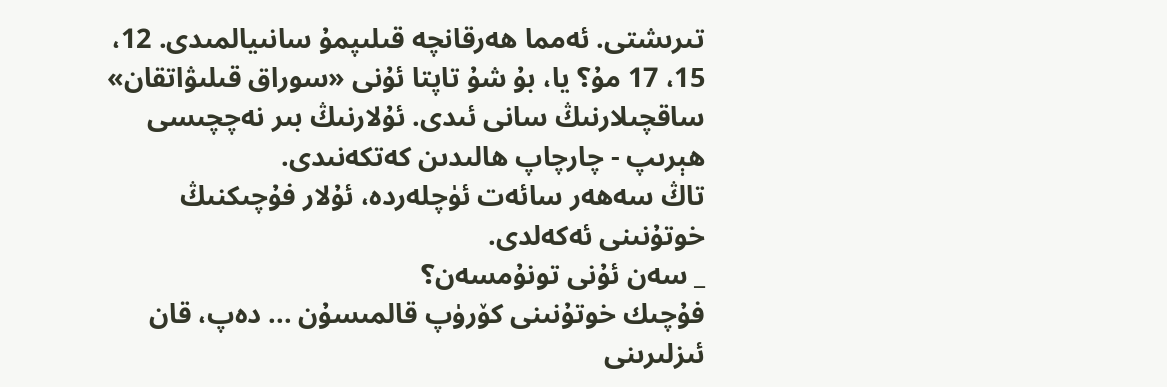تىرىشتى. ئەمما ھەرقانچە قىلىپمۇ سانىيالمىدى. 12، 15، 17 مۇ؟ يا، بۇ شۇ تاپتا ئۇنى «سوراق قىلىۋاتقان» ساقچىلارنىڭ سانى ئىدى. ئۇلارنىڭ بىر نەچچىسى ھېرىپ - چارچاپ ھالىدىن كەتكەنىدى.
تاڭ سەھەر سائەت ئۈچلەردە، ئۇلار فۇچىكنىڭ خوتۇنىنى ئەكەلدى.
_ سەن ئۇنى تونۇمسەن؟
فۇچىك خوتۇنىنى كۆرۈپ قالمىسۇن ... دەپ، قان ئىزلىرىنى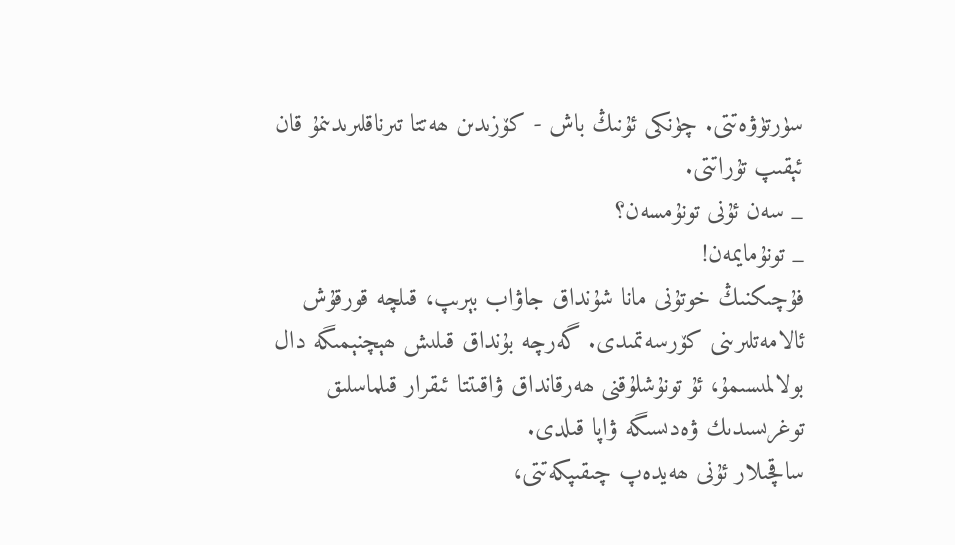سۈرتۈۋەتتى. چۈنكى ئۇنىڭ باش - كۆزىدىن ھەتتا تىرناقلىرىدىنمۇ قان ئېقىپ تۇراتتى.
_ سەن ئۇنى تونۇمسەن؟
_ تونۇمايمەن!
فۇچىكنىڭ خوتۇنى مانا شۇنداق جاۋاب بېرىپ، قىلچە قورقۇش ئالامەتلىرىنى كۆرسەتمىدى. گەرچە بۇنداق قىلىش ھېچنېمىگە دال بولالمىسىمۇ، ئۇ تونۇشلۇقنى ھەرقانداق ۋاقىتتا ئىقرار قىلماسلىق توغرىسىدىك ۋەدىسىگە ۋاپا قىلدى.
ساقچىلار ئۇنى ھەيدەپ چىقىپكەتتى،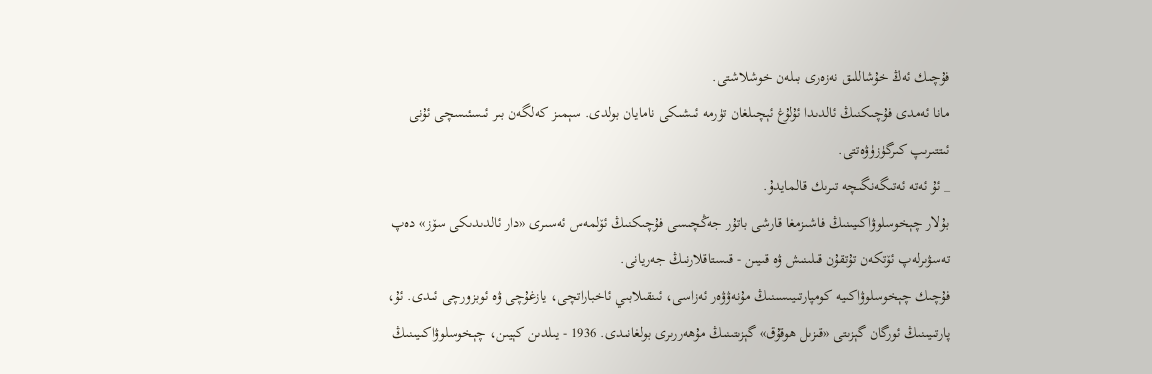فۇچىك ئەڭ خۇشاللىق نەزەرى بىلەن خوشلاشتى.
مانا ئەمدى فۇچىكنىڭ ئالدىدا ئۇلۇغ ئېچىلغان تۈرمە ئىشىكى نامايان بولدى. سېمىز كەلگەن بىر ئىسئىسچى ئۇنى ئىتتىرىپ كىرگۈزۈۋەتتى.
_ ئۇ ئەتە ئەتىگەنگىچە تىرىك قالمايدۇ.
بۇلار چېخوسلوۋاكىيىنىڭ فاشىزمغا قارشى باتۇر جەڭچىسى فۇچىكنىڭ ئۆلمەس ئەسىرى «دار ئالدىدىكى سۆز» دەپ تەسۋىرلەپ ئۆتكەن تۇتقۇن قىلىنىش ۋە قىيىن - قىستاقلارنىڭ جەريانى.
فۇچىك چېخوسلوۋاكىيە كومپارتىيىسىنىڭ مۇنەۋۋەر ئەزاسى، ئىنقىلابىي ئاخباراتچى، يازغۇچى ۋە ئوبزورچى ئىدى. ئۇ، پارتىيىنىڭ ئورگان گېزىتى «قىزىل ھوقۇق» گېزىتىنىڭ مۇھەررىرى بولغانىدى. 1936 - يىلدىن كېيىن، چېخوسلوۋاكىيىنىڭ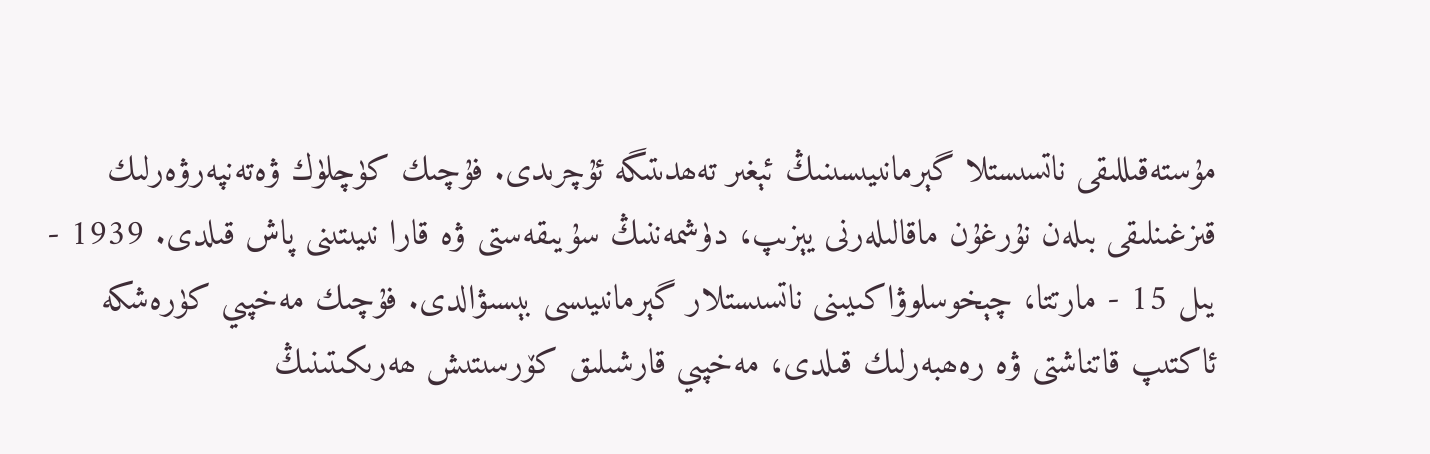مۇستەقىللىقى ناتسىستلا گېرمانىيىسىنىڭ ئېغىر تەھدىتىگە ئۇچرىدى. فۇچىك كۈچلۈك ۋەتەنپەرۋەرلىك قىزغىنلىقى بىلەن نۇرغۇن ماقالىلەرنى يېزىپ، دۈشمەننىڭ سۇيىقەستى ۋە قارا نىيىتىنى پاش قىلدى. 1939 - يىل 15 - مارتتا، چېخوسلوۋاكىيىنى ناتسىستلار گېرمانىيىسى بېسىۋالدى. فۇچىك مەخپىي كۈرەشكە ئاكتىپ قاتناشتى ۋە رەھبەرلىك قىلدى، مەخپىي قارشىلىق كۆرسىتىش ھەرىكىتىنىڭ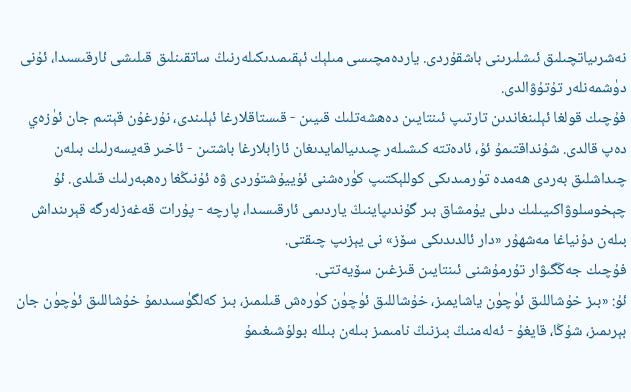نەشرىياتچىلىق ئىشلىرىنى باشقۇردى. ياردەمچىسى مىلېك ئېقىمىدىكىلەرنىڭ ساتقىنلىق قىلىشى ئارقىسىدا، ئۇنى دۈشمەنلەر تۇتۇۋالدى.
فۇچىك قولغا ئېلىنغاندىن تارتىپ ئىنتايىن دەھشەتلىك قىيىن - قىستاقلارغا ئېلىندى، نۇرغۇن قېتىم جان ئۈزەي دەپ قالدى. شۇنداقتىمۇ ئۇ، ئادەتتە كىشىلەر چىدىيالمايدىغان ئازابلارغا باشتىن - ئاخىر قەيسەرلىك بىلەن چىداشلىق بەردى ھەمدە تۈرمىدىكى كوللېكتىپ كۈرەشنى ئۇييۇشتۇردى ۋە ئۇنىڭغا رەھبەرلىك قىلدى. ئۇ چېخوسلوۋاكىيىلىك دىلى يۇمشاق بىر گۇندىپاينىڭ ياردىمى ئارقىسىدا، پارچە - پۇرات قەغەزلەرگە قېرىنداش بىلەن دۇنياغا مەشھۇر «دار ئالدىدىكى سۆز» نى يېزىپ چىقتى.
فۇچىك جەڭگىۋار تۇرمۇشنى ئىنتايىن قىزغىن سۆيەتتى.
ئۇ: «بىز خۇشاللىق ئۈچۈن ياشايمىز، خۇشاللىق ئۈچۈن كۈرەش قىلىمىز، بىز كەلگۈسىدىمۇ خۇشاللىق ئۈچۈن جان بېرىمىز، شۇڭا، قايغۇ - ئەلەمنىڭ بىزنىڭ نامىمىز بىلەن بىللە بولۇشىغىمۇ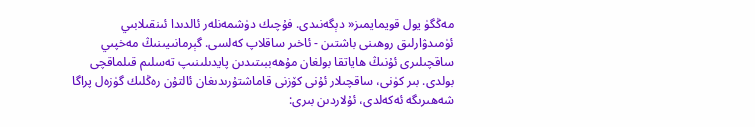مەڭگۈ يول قويمايمىز« دېگەنىدى. فۇچىك دۈشمەنلەر ئالدىدا ئىنقىلابىي ئۈمىدۋارلىق روھىنى باشتىن - ئاخىر ساقلاپ كەلسى. گېرمانىيىنىڭ مەخپىي ساقچىلىرى ئۇنىڭ ھاياتقا بولغان مۇھەببىتىدىن پايدىلىنىپ تەسلىم قىلماقچى بولدى. بىر كۈنى، ساقچىلار ئۇنى كۆزنى قاماشتۇرىدىغان ئالتۇن رەڭلىك گۈزەل پراگا شەھىرىگە ئەكەلدى، ئۇلاردىن بىرى: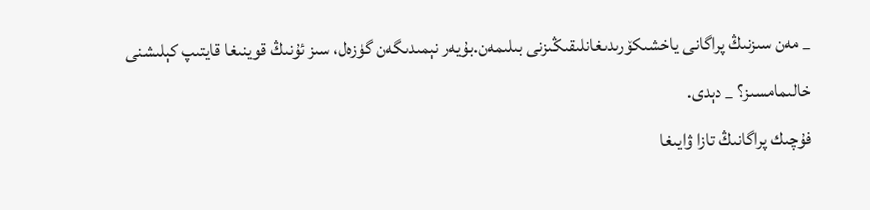_ مەن سىزنىڭ پراگانى ياخشىكۆرىدىغانلىقىڭىزنى بىلىمەن.بۇيەر نېمىدىگەن گۈزەل، سىز ئۇنىڭ قوينىغا قايتىپ كېلىشنى خالىمامسىز؟ _ دېدى.
فۇچىك پراگانىڭ تازا ۋايىغا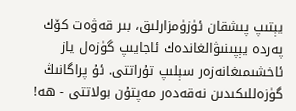يېتىپ پىشقان ئۈزۈمزارلىق، بىر قەۋەت كۆك پەردە يېپىنىۋالغاندەك ئاجايىپ گۈزەل ياز ئاخشىمىغانەزەر سېلىپ تۇراتتى. ئۇ پراگانىڭ گۈزەللىكىدىن نەقەدەر مەپتۇن بولاتتى - ھە!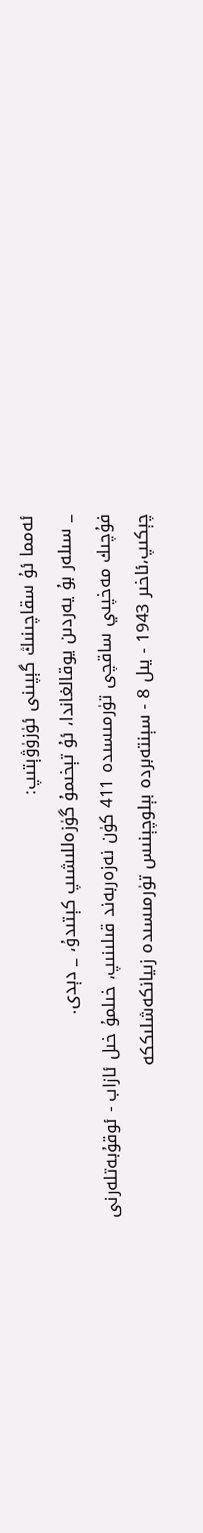ئەمما ئۇ سقاچىنىڭ گېپىنى ئۈزۈۋېتىپ:
_ سىلەر بۇ يەردىن يوقالغاندا، ئۇ تېخىمۇ گۈزەللىشىپ كېتىدۇ، _ دېدى.
فۇچىك مەخپىي ساقچى تۈرمىسىدە 411 كۈن نەزەربەند قىلىنىپ، خىلمۇ خىل ئازاب - ئوقۇبەتلەرنى چېكىپ،ئاخىر 1943 - يىل 8 - سېنتەبردە بېلوچېنىس تۈرمىسىدە زىيانكەشلىككە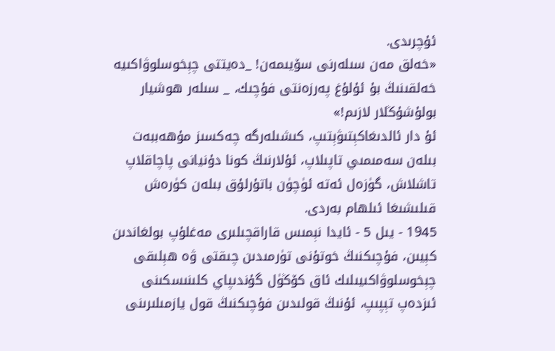ئۇچرىدى.
«خەلق مەن سىلەرنى سۆيىمەن! _دەيتتى چېخوسلوۋاكىيە خەلقىنىڭ بۇ ئۇلۇغ پەرزەنتى فۇچىك، _ سىلەر ھوشيار بولۇشۇڭلار لازىم!»
ئۇ دار ئالدىغاكېتىۋېتىپ، كىشىلەرگە چەكسىز مۇھەببەت بىلەن سەمىمىي تاپىلاپ، ئۇلارنىڭ كونا دۇنيانى پاچاقلاپ تاشلاش، گۈزەل ئەتە ئۈچۈن باتۇرلۇق بىلەن كۈرەش قىلىشىغا ئىلھام بەردى.
1945 - يىل 5 - ئايدا نېمىس قاراقچىلىرى مەغلۇپ بولغاندىن كېيىن، فۇچىكنىڭ خوتۇنى تۈرمىدىن چىقتى ۋە ھېلىقى چېخوسلوۋاكىيىلىك ئاق كۆڭۈل گۇندىپاي كلىنىسكىنى ئىزدەپ تېپىپ، ئۇنىڭ قولىدىن فۇچىكنىڭ قول يازمىلىرىنى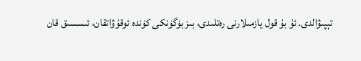تېپىۋالدى. ئۇ بۇ قول يازمىلارنى رەتلىدى، بىز بۈگۈنكى كۈندە ئوقۇۋاتقان، ئىسسىق قان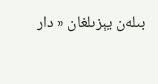بىلەن يېزىلغان « دار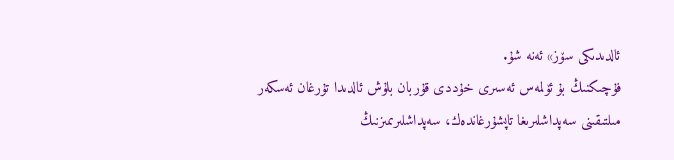ئالدىدىكى سۆز» ئەنە شۇ.
فۇچىكنىڭ بۇ ئۆلمەس ئەسىرى خۇددى قۇربان بلۇش ئالدىدا تۇرغان ئەسكەر مىلتىقىنى سەپداشلىرىغا تاپشۇرغاندەك، سەپداشلىرىمىزنىڭ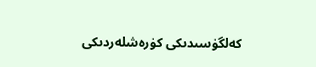كەلگۈسىدىكى كۈرەشلەردىكى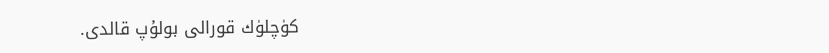كۈچلۈك قورالى بولۇپ قالدى.